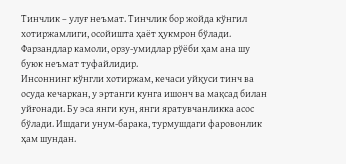Тинчлик – улуғ неъмат. Тинчлик бор жойда кўнгил хотиржамлиги, осойишта ҳаёт ҳукмрон бўлади. Фарзандлар камоли, орзу-умидлар рўёби ҳам ана шу буюк неъмат туфайлидир.
Инсоннинг кўнгли хотиржам, кечаси уйқуси тинч ва осуда кечаркан, у эртанги кунга ишонч ва мақсад билан уйғонади. Бу эса янги кун, янги яратувчанликка асос бўлади. Ишдаги унум-барака, турмушдаги фаровонлик ҳам шундан.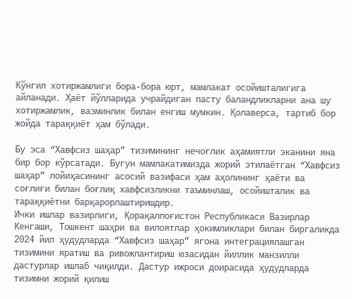Кўнгил хотиржамлиги бора-бора юрт, мамлакат осойишталигига айланади. Ҳаёт йўлларида учрайдиган пасту баландликларни ана шу хотиржамлик, вазминлик билан енгиш мумкин. Қолаверса, тартиб бор жойда тараққиёт ҳам бўлади.

Бу эса “Хавфсиз шаҳар” тизимининг нечоғлик аҳамиятли эканини яна бир бор кўрсатади. Бугун мамлакатимизда жорий этилаётган “Хавфсиз шаҳар” лойиҳасининг асосий вазифаси ҳам аҳолининг ҳаёти ва соғлиғи билан боғлиқ хавфсизликни таъминлаш, осойишталик ва тараққиётни барқарорлаштиришдир.
Ички ишлар вазирлиги, Қорақалпоғистон Республикаси Вазирлар Кенгаши, Тошкент шаҳри ва вилоятлар ҳокимликлари билан биргаликда 2024 йил ҳудудларда “Хавфсиз шаҳар” ягона интеграциялашган тизимини яратиш ва ривожлантириш юзасидан йиллик манзилли дастурлар ишлаб чиқилди. Дастур ижроси доирасида ҳудудларда тизимни жорий қилиш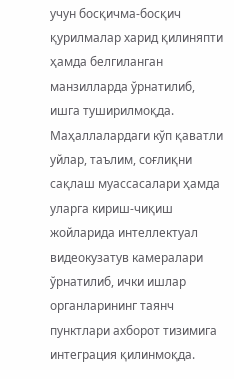учун босқичма-босқич қурилмалар харид қилиняпти ҳамда белгиланган манзилларда ўрнатилиб, ишга туширилмоқда.
Маҳаллалардаги кўп қаватли уйлар, таълим, соғлиқни сақлаш муассасалари ҳамда уларга кириш-чиқиш жойларида интеллектуал видеокузатув камералари ўрнатилиб, ички ишлар органларининг таянч пунктлари ахборот тизимига интеграция қилинмоқда.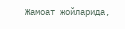Жамоат жойларида,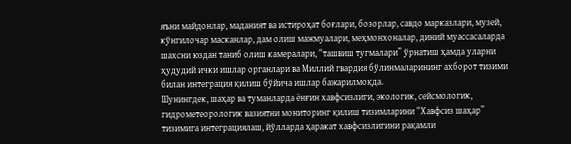яъни майдонлар, маданият ва истироҳат боғлари, бозорлар, савдо марказлари, музей, кўнгилочар масканлар, дам олиш мажмуалари, меҳмонхоналар, диний муассасаларда шахсни юздан таниб олиш камералари, “ташвиш тугмалари” ўрнатиш ҳамда уларни ҳудудий ички ишлар органлари ва Миллий гвардия бўлинмаларининг ахборот тизими билан интеграция қилиш бўйича ишлар бажарилмоқда.
Шунингдек, шаҳар ва туманларда ёнғин хавфсизлиги, экологик, сейсмологик, гидрометеорологик вазиятни мониторинг қилиш тизимларини “Хавфсиз шаҳар” тизимига интеграциялаш, йўлларда ҳаракат хавфсизлигини рақамли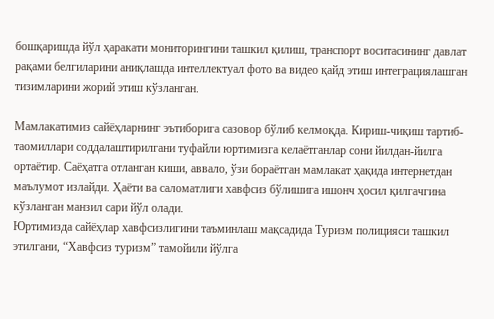бошқаришда йўл ҳаракати мониторингини ташкил қилиш, транспорт воситасининг давлат рақами белгиларини аниқлашда интеллектуал фото ва видео қайд этиш интеграциялашган тизимларини жорий этиш кўзланган.

Мамлакатимиз сайёҳларнинг эътиборига сазовор бўлиб келмоқда. Кириш-чиқиш тартиб-таомиллари соддалаштирилгани туфайли юртимизга келаётганлар сони йилдан-йилга ортаётир. Саёҳатга отланган киши, аввало, ўзи бораётган мамлакат ҳақида интернетдан маълумот излайди. Ҳаёти ва саломатлиги хавфсиз бўлишига ишонч ҳосил қилгачгина кўзланган манзил сари йўл олади.
Юртимизда сайёҳлар хавфсизлигини таъминлаш мақсадида Туризм полицияси ташкил этилгани, “Хавфсиз туризм” тамойили йўлга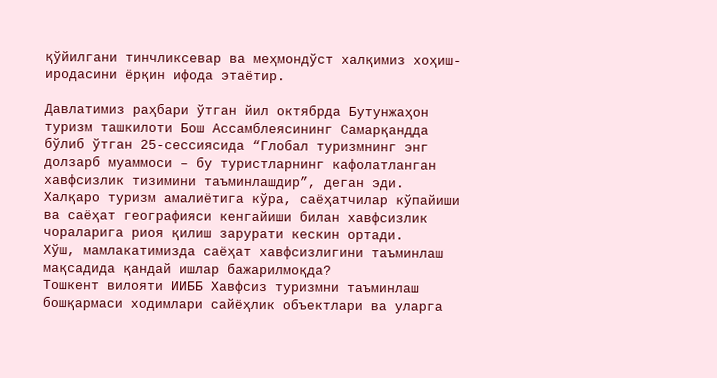қўйилгани тинчликсевар ва меҳмондўст халқимиз хоҳиш-иродасини ёрқин ифода этаётир.

Давлатимиз раҳбари ўтган йил октябрда Бутунжаҳон туризм ташкилоти Бош Ассамблеясининг Самарқандда бўлиб ўтган 25-сессиясида “Глобал туризмнинг энг долзарб муаммоси – бу туристларнинг кафолатланган хавфсизлик тизимини таъминлашдир”, деган эди. Халқаро туризм амалиётига кўра, саёҳатчилар кўпайиши ва саёҳат географияси кенгайиши билан хавфсизлик чораларига риоя қилиш зарурати кескин ортади.
Хўш, мамлакатимизда саёҳат хавфсизлигини таъминлаш мақсадида қандай ишлар бажарилмоқда?
Тошкент вилояти ИИББ Хавфсиз туризмни таъминлаш бошқармаси ходимлари сайёҳлик объектлари ва уларга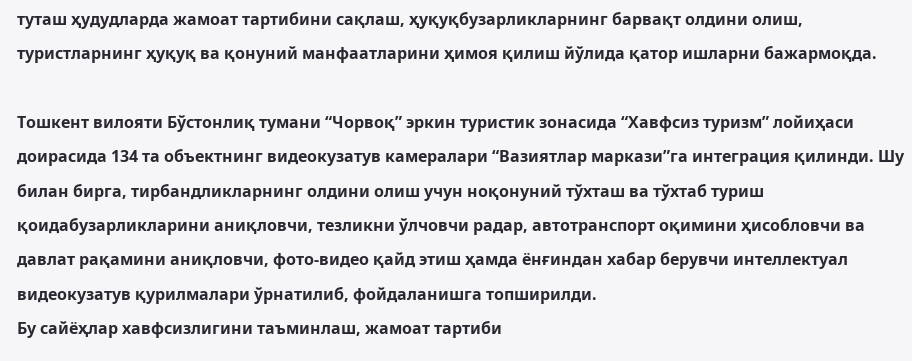туташ ҳудудларда жамоат тартибини сақлаш, ҳуқуқбузарликларнинг барвақт олдини олиш, туристларнинг ҳуқуқ ва қонуний манфаатларини ҳимоя қилиш йўлида қатор ишларни бажармоқда.

Тошкент вилояти Бўстонлиқ тумани “Чорвоқ” эркин туристик зонасида “Хавфсиз туризм” лойиҳаси доирасида 134 та объектнинг видеокузатув камералари “Вазиятлар маркази”га интеграция қилинди. Шу билан бирга, тирбандликларнинг олдини олиш учун ноқонуний тўхташ ва тўхтаб туриш қоидабузарликларини аниқловчи, тезликни ўлчовчи радар, автотранспорт оқимини ҳисобловчи ва давлат рақамини аниқловчи, фото-видео қайд этиш ҳамда ёнғиндан хабар берувчи интеллектуал видеокузатув қурилмалари ўрнатилиб, фойдаланишга топширилди.
Бу сайёҳлар хавфсизлигини таъминлаш, жамоат тартиби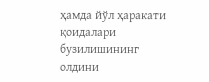ҳамда йўл ҳаракати қоидалари бузилишининг олдини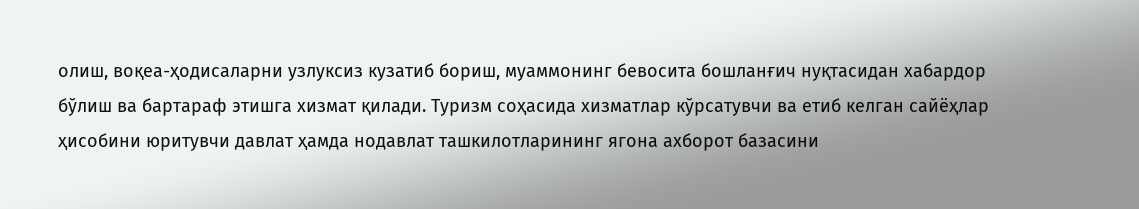олиш, воқеа-ҳодисаларни узлуксиз кузатиб бориш, муаммонинг бевосита бошланғич нуқтасидан хабардор бўлиш ва бартараф этишга хизмат қилади. Туризм соҳасида хизматлар кўрсатувчи ва етиб келган сайёҳлар ҳисобини юритувчи давлат ҳамда нодавлат ташкилотларининг ягона ахборот базасини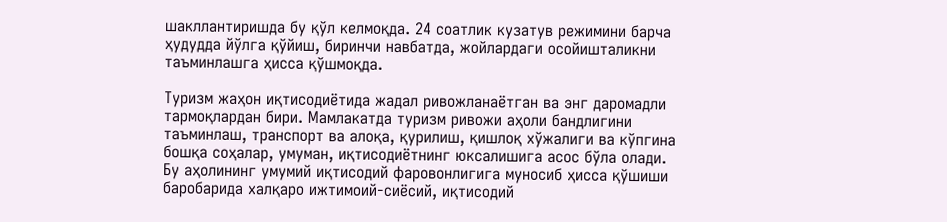шакллантиришда бу қўл келмоқда. 24 соатлик кузатув режимини барча ҳудудда йўлга қўйиш, биринчи навбатда, жойлардаги осойишталикни таъминлашга ҳисса қўшмоқда.

Туризм жаҳон иқтисодиётида жадал ривожланаётган ва энг даромадли тармоқлардан бири. Мамлакатда туризм ривожи аҳоли бандлигини таъминлаш, транспорт ва алоқа, қурилиш, қишлоқ хўжалиги ва кўпгина бошқа соҳалар, умуман, иқтисодиётнинг юксалишига асос бўла олади. Бу аҳолининг умумий иқтисодий фаровонлигига муносиб ҳисса қўшиши баробарида халқаро ижтимоий-сиёсий, иқтисодий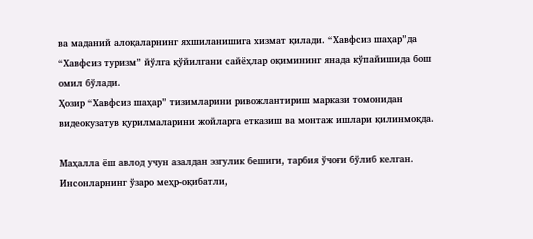ва маданий алоқаларнинг яхшиланишига хизмат қилади. “Хавфсиз шаҳар”да “Хавфсиз туризм” йўлга қўйилгани сайёҳлар оқимининг янада кўпайишида бош омил бўлади.
Ҳозир “Хавфсиз шаҳар” тизимларини ривожлантириш маркази томонидан видеокузатув қурилмаларини жойларга етказиш ва монтаж ишлари қилинмоқда.

Маҳалла ёш авлод учун азалдан эзгулик бешиги, тарбия ўчоғи бўлиб келган. Инсонларнинг ўзаро меҳр-оқибатли,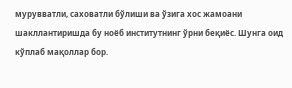мурувватли, саховатли бўлиши ва ўзига хос жамоани шакллантиришда бу ноёб институтнинг ўрни беқиёс. Шунга оид кўплаб мақоллар бор.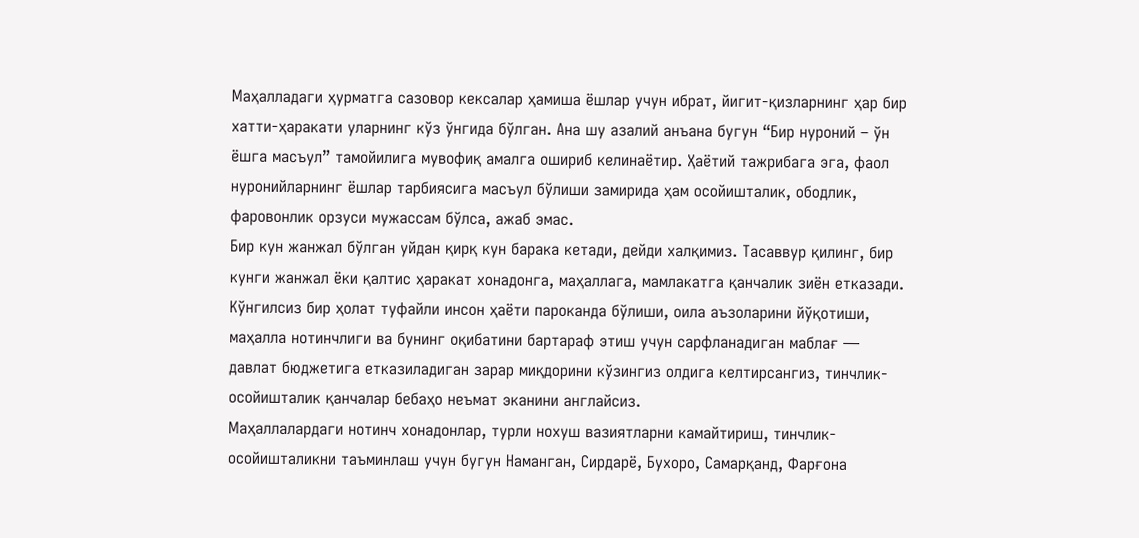Маҳалладаги ҳурматга сазовор кексалар ҳамиша ёшлар учун ибрат, йигит-қизларнинг ҳар бир хатти-ҳаракати уларнинг кўз ўнгида бўлган. Ана шу азалий анъана бугун “Бир нуроний – ўн ёшга масъул” тамойилига мувофиқ амалга ошириб келинаётир. Ҳаётий тажрибага эга, фаол нуронийларнинг ёшлар тарбиясига масъул бўлиши замирида ҳам осойишталик, ободлик, фаровонлик орзуси мужассам бўлса, ажаб эмас.
Бир кун жанжал бўлган уйдан қирқ кун барака кетади, дейди халқимиз. Тасаввур қилинг, бир кунги жанжал ёки қалтис ҳаракат хонадонга, маҳаллага, мамлакатга қанчалик зиён етказади. Кўнгилсиз бир ҳолат туфайли инсон ҳаёти пароканда бўлиши, оила аъзоларини йўқотиши, маҳалла нотинчлиги ва бунинг оқибатини бартараф этиш учун сарфланадиган маблағ — давлат бюджетига етказиладиган зарар миқдорини кўзингиз олдига келтирсангиз, тинчлик-осойишталик қанчалар бебаҳо неъмат эканини англайсиз.
Маҳаллалардаги нотинч хонадонлар, турли нохуш вазиятларни камайтириш, тинчлик-осойишталикни таъминлаш учун бугун Наманган, Сирдарё, Бухоро, Самарқанд, Фарғона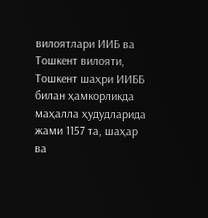вилоятлари ИИБ ва Тошкент вилояти, Тошкент шаҳри ИИББ билан ҳамкорликда маҳалла ҳудудларида жами 1157 та, шаҳар ва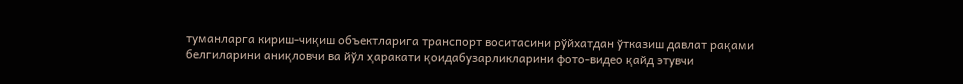туманларга кириш-чиқиш объектларига транспорт воситасини рўйхатдан ўтказиш давлат рақами белгиларини аниқловчи ва йўл ҳаракати қоидабузарликларини фото-видео қайд этувчи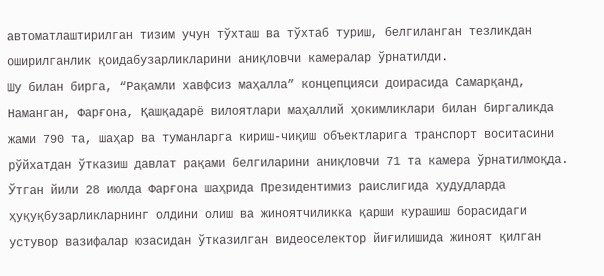автоматлаштирилган тизим учун тўхташ ва тўхтаб туриш, белгиланган тезликдан оширилганлик қоидабузарликларини аниқловчи камералар ўрнатилди.
Шу билан бирга, “Рақамли хавфсиз маҳалла” концепцияси доирасида Самарқанд, Наманган, Фарғона, Қашқадарё вилоятлари маҳаллий ҳокимликлари билан биргаликда жами 790 та, шаҳар ва туманларга кириш-чиқиш объектларига транспорт воситасини рўйхатдан ўтказиш давлат рақами белгиларини аниқловчи 71 та камера ўрнатилмоқда.
Ўтган йили 28 июлда Фарғона шаҳрида Президентимиз раислигида ҳудудларда ҳуқуқбузарликларнинг олдини олиш ва жиноятчиликка қарши курашиш борасидаги устувор вазифалар юзасидан ўтказилган видеоселектор йиғилишида жиноят қилган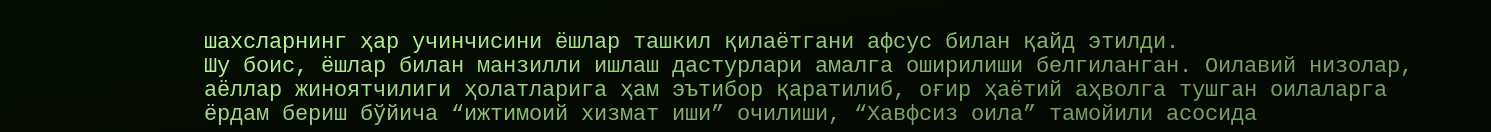шахсларнинг ҳар учинчисини ёшлар ташкил қилаётгани афсус билан қайд этилди.
Шу боис, ёшлар билан манзилли ишлаш дастурлари амалга оширилиши белгиланган. Оилавий низолар, аёллар жиноятчилиги ҳолатларига ҳам эътибор қаратилиб, оғир ҳаётий аҳволга тушган оилаларга ёрдам бериш бўйича “ижтимоий хизмат иши” очилиши, “Хавфсиз оила” тамойили асосида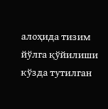алоҳида тизим йўлга қўйилиши кўзда тутилган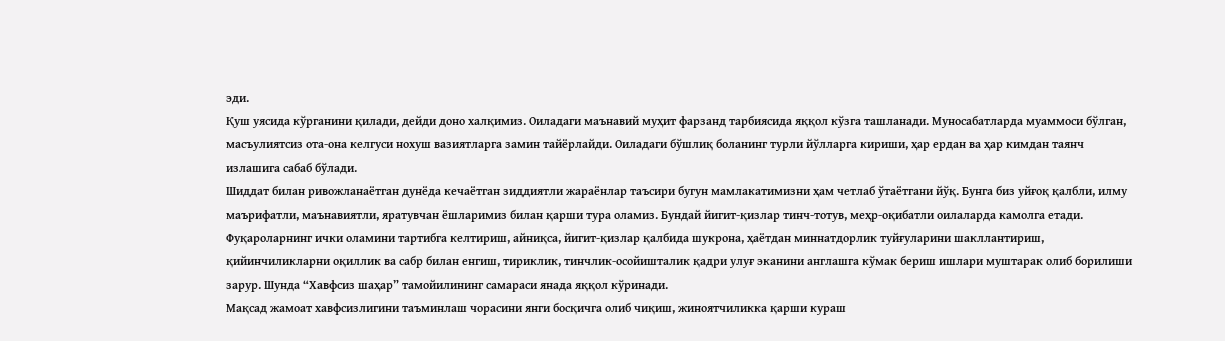эди.
Қуш уясида кўрганини қилади, дейди доно халқимиз. Оиладаги маънавий муҳит фарзанд тарбиясида яққол кўзга ташланади. Муносабатларда муаммоси бўлган, масъулиятсиз ота-она келгуси нохуш вазиятларга замин тайёрлайди. Оиладаги бўшлиқ боланинг турли йўлларга кириши, ҳар ердан ва ҳар кимдан таянч излашига сабаб бўлади.
Шиддат билан ривожланаётган дунёда кечаётган зиддиятли жараёнлар таъсири бугун мамлакатимизни ҳам четлаб ўтаётгани йўқ. Бунга биз уйғоқ қалбли, илму маърифатли, маънавиятли, яратувчан ёшларимиз билан қарши тура оламиз. Бундай йигит-қизлар тинч-тотув, меҳр-оқибатли оилаларда камолга етади. Фуқароларнинг ички оламини тартибга келтириш, айниқса, йигит-қизлар қалбида шукрона, ҳаётдан миннатдорлик туйғуларини шакллантириш, қийинчиликларни оқиллик ва сабр билан енгиш, тириклик, тинчлик-осойишталик қадри улуғ эканини англашга кўмак бериш ишлари муштарак олиб борилиши зарур. Шунда “Хавфсиз шаҳар” тамойилининг самараси янада яққол кўринади.
Мақсад жамоат хавфсизлигини таъминлаш чорасини янги босқичга олиб чиқиш, жиноятчиликка қарши кураш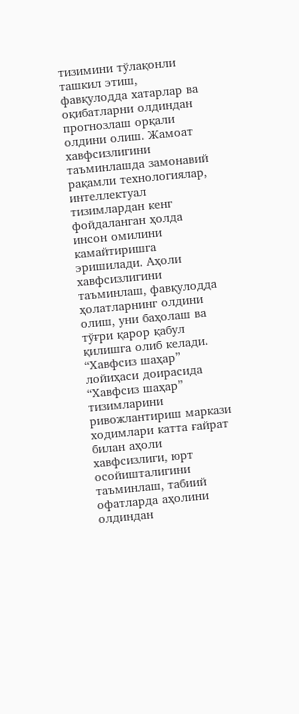тизимини тўлақонли ташкил этиш, фавқулодда хатарлар ва оқибатларни олдиндан прогнозлаш орқали олдини олиш. Жамоат хавфсизлигини таъминлашда замонавий рақамли технологиялар, интеллектуал тизимлардан кенг фойдаланган ҳолда инсон омилини камайтиришга эришилади. Аҳоли хавфсизлигини таъминлаш, фавқулодда ҳолатларнинг олдини олиш, уни баҳолаш ва тўғри қарор қабул қилишга олиб келади.
“Хавфсиз шаҳар” лойиҳаси доирасида “Хавфсиз шаҳар” тизимларини ривожлантириш маркази ходимлари катта ғайрат билан аҳоли хавфсизлиги, юрт осойишталигини таъминлаш, табиий офатларда аҳолини олдиндан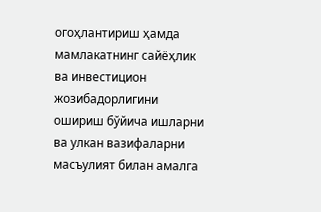огоҳлантириш ҳамда мамлакатнинг сайёҳлик ва инвестицион жозибадорлигини ошириш бўйича ишларни ва улкан вазифаларни масъулият билан амалга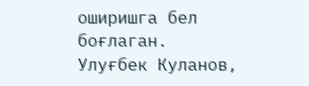оширишга бел боғлаган.
Улуғбек Куланов,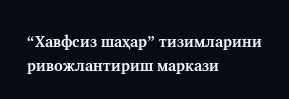“Хавфсиз шаҳар” тизимларини
ривожлантириш маркази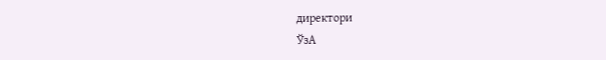директори
ЎзА